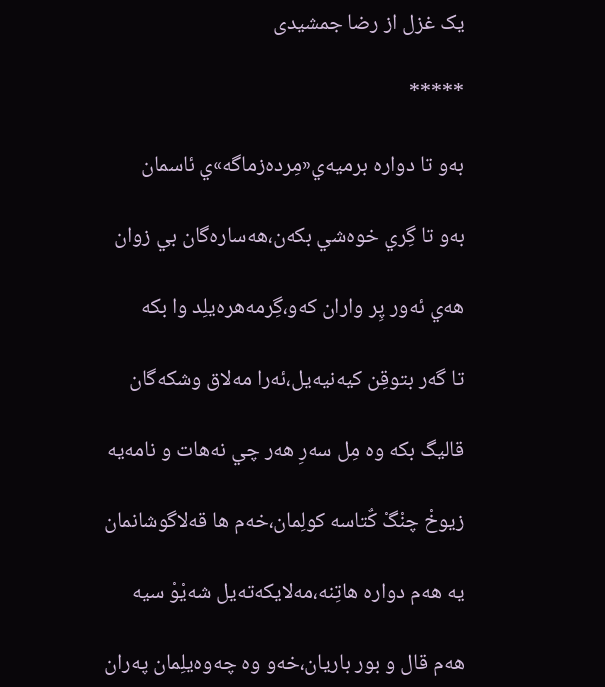یک غزل از رضا جمشیدی

*****

به‌و تا دواره برميه‌ي‌«مِرده‌زماگه‌»ي ئاسمان

به‌و تا گِري خوه‌شي بكه‌ن،هه‌ساره‌گان بي زوان

هه‌ي ئه‌ور پِر واران كه‌و،گِرمه‌هره‌يلِد وا بكه

تا گه‌ر بتوقِن كيه‌نيه‌يل،ئه‌را مه‌لاق وشكه‌گان

قاليگ بكه وه‌ مِل سه‌رِ هه‌ر چي نه‌هات و نامه‌يه

زيوخْ چنْگْ كٌتاسه كولِمان،خه‌م ها قه‌لاگوشانمان

يه هه‌م دواره هاتِنه،مه‌لايكه‌ته‌يل شه‌يْوْ سيه

هه‌م قال و بور باريان،خه‌و وه چه‌وه‌يلِمان په‌ران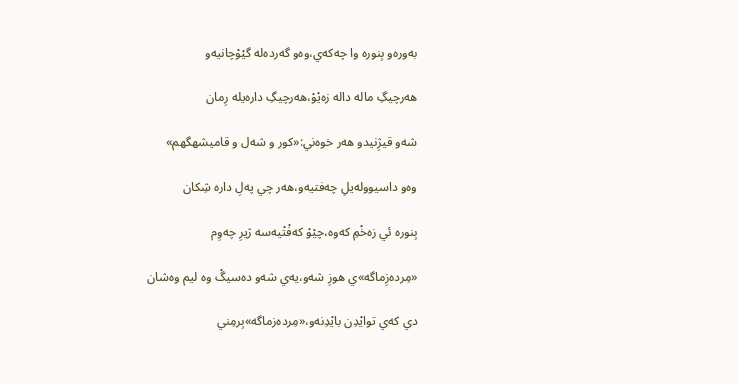به‌وره‌و بِنوره وا چه‌كه‌ي،وه‌و گه‌رده‌له گيْوْچانيه‌و

هه‌ر‌چيگِ ماله داله‌ زه‌يْوْ،هه‌ر‌چيگِ داره‌يله رِمان

شه‌و قيژِنيدو هه‌ر خوه‌ني:«كور و شه‌ل و قاميشهگهم»

وه‌و داسيووله‌يلِ چه‌فتيه‌و،هه‌ر چي په‌لِ داره شِكان

بِنوره ئي زه‌خْمِ كه‌وه،چيْوْ كه‌فْتْيه‌سه ژيرِ چه‌وِم

«مِرده‌زِماگه»ي هوزِ شه‌و،يه‌ي شه‌و ده‌سيگْ وه ليم وه‌شان

دي كه‌ي توايْدِن بايْدِنه‌و،«مِرده‌زماگه»بِرمِني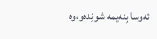ئه‌وسا بِنه‌يمه شونِده‌و،وه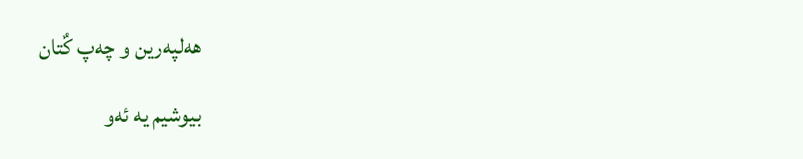هه‌لپه‌رين و چه‌پ كٌتان

بيوشيم يه ئه‌و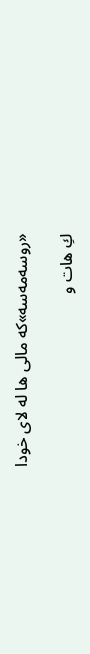«روسه‌مه‌سه»که مالی ها له لای خودا

كِ هات و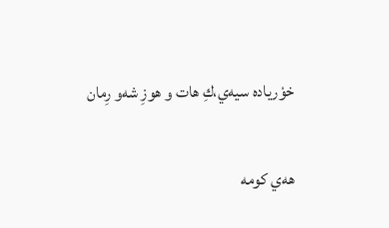خوْرياده سيه‌ي،كِ هات و هوزِ شه‌و رِمان

هه‌ي كومه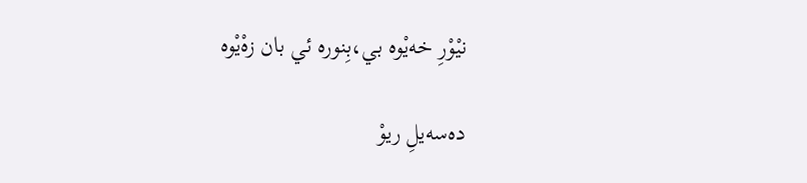نيْوْرِ خه‌يْوه بي،بِنوره ئي بان زهْ‌يْوه

ده‌سه‌يلِ ريوْ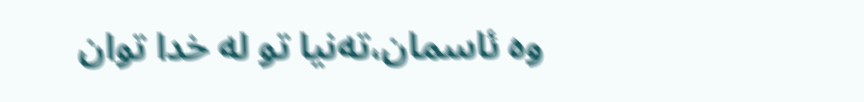وه ئاسمان،ته‌نيا تو له خدا توان